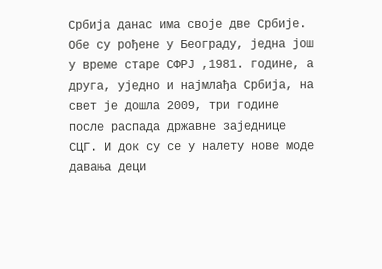Србија данас има своје две Србије. Обе су рођене у Београду, једна још у време старе СФРЈ ,1981. године, а друга, уједно и најмлађа Србија, на свет је дошла 2009, три године после распада државне заједнице СЦГ. И док су се у налету нове моде давања деци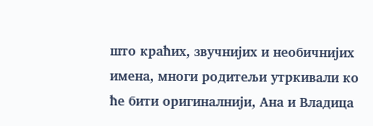што краћих, звучнијих и необичнијих имена, многи родитељи утркивали ко ће бити оригиналнији, Ана и Владица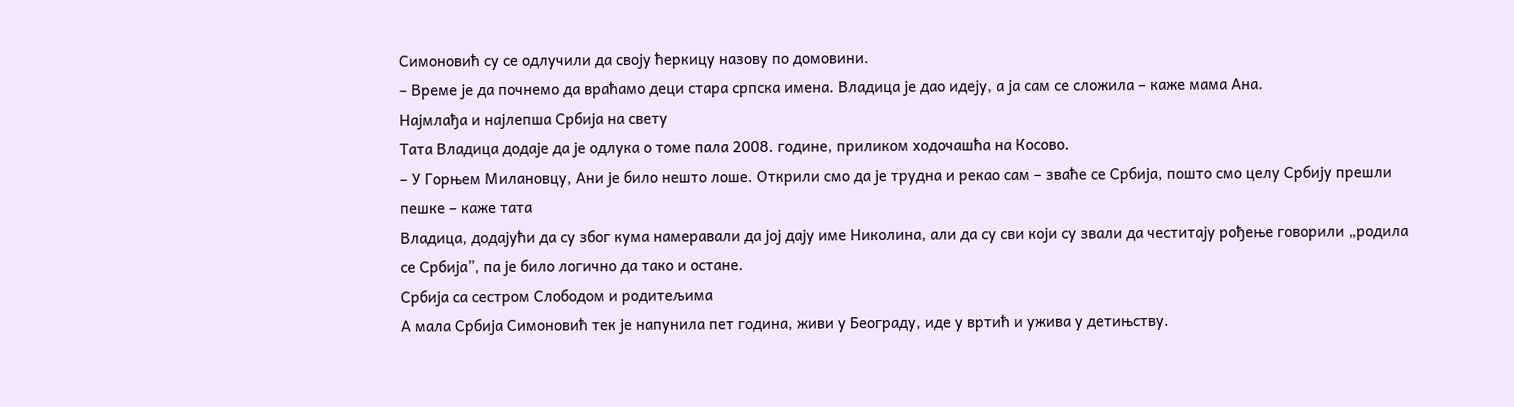Симоновић су се одлучили да своју ћеркицу назову по домовини.
– Време је да почнемо да враћамо деци стара српска имена. Владица је дао идеју, а ја сам се сложила – каже мама Ана.
Најмлађа и најлепша Србија на свету
Тата Владица додаје да је одлука о томе пала 2008. године, приликом ходочашћа на Косово.
– У Горњем Милановцу, Ани је било нешто лоше. Открили смо да је трудна и рекао сам – зваће се Србија, пошто смо целу Србију прешли пешке – каже тата
Владица, додајући да су због кума намеравали да јој дају име Николина, али да су сви који су звали да честитају рођење говорили „родила се Србија”, па је било логично да тако и остане.
Србија са сестром Слободом и родитељима
А мала Србија Симоновић тек је напунила пет година, живи у Београду, иде у вртић и ужива у детињству.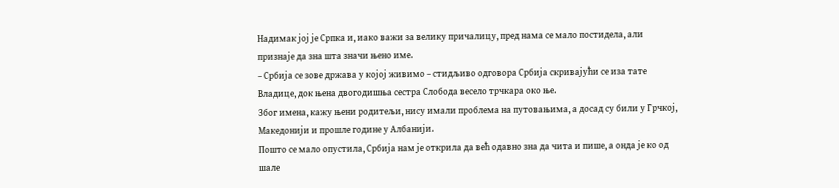Надимак јој је Српка и, иако важи за велику причалицу, пред нама се мало постидела, али признаје да зна шта значи њено име.
– Србија се зове држава у којој живимо – стидљиво одговора Србија скривајући се иза тате Владице, док њена двогодишња сестра Слобода весело трчкара око ње.
Због имена, кажу њени родитељи, нису имали проблема на путовањима, а досад су били у Грчкој, Македонији и прошле године у Албанији.
Пошто се мало опустила, Србија нам је открила да већ одавно зна да чита и пише, а онда је ко од шале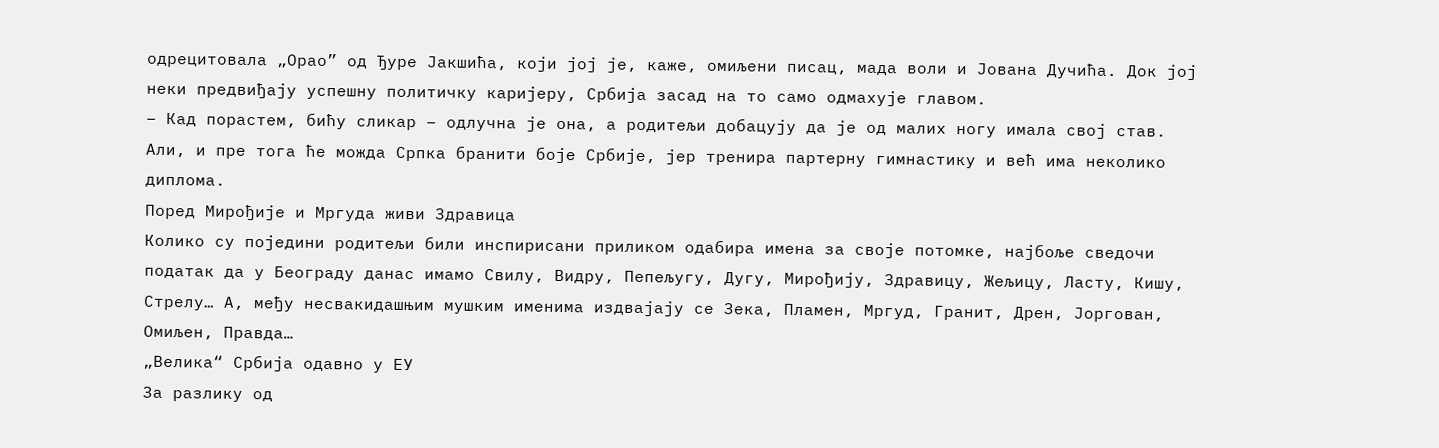одрецитовала „Орао” од Ђуре Јакшића, који јој је, каже, омиљени писац, мада воли и Јована Дучића. Док јој неки предвиђају успешну политичку каријеру, Србија засад на то само одмахује главом.
– Кад порастем, бићу сликар – одлучна је она, а родитељи добацују да је од малих ногу имала свој став. Али, и пре тога ће можда Српка бранити боје Србије, јер тренира партерну гимнастику и већ има неколико диплома.
Поред Мирођије и Мргуда живи Здравица
Колико су поједини родитељи били инспирисани приликом одабира имена за своје потомке, најбоље сведочи податак да у Београду данас имамо Свилу, Видру, Пепељугу, Дугу, Мирођију, Здравицу, Жељицу, Ласту, Кишу, Стрелу… А, међу несвакидашњим мушким именима издвајају се Зека, Пламен, Мргуд, Гранит, Дрен, Јоргован, Омиљен, Правда…
„Велика“ Србија одавно у ЕУ
За разлику од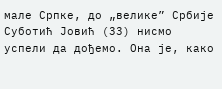мале Српке, до „велике” Србије Суботић Јовић (33) нисмо успели да дођемо. Она је, како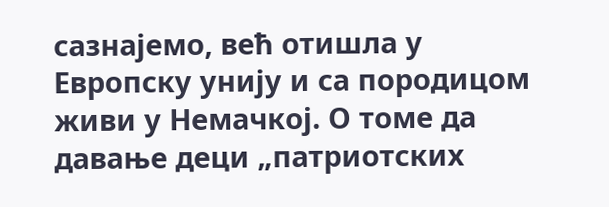сазнајемо, већ отишла у Европску унију и са породицом живи у Немачкој. О томе да давање деци „патриотских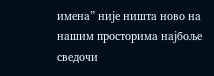имена” није ништа ново на нашим просторима најбоље сведочи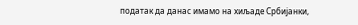податак да данас имамо на хиљаде Србијанки,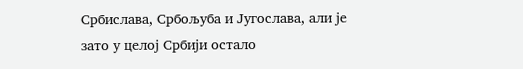Србислава, Србољуба и Југослава, али је зато у целој Србији остало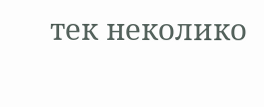тек неколико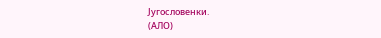Југословенки.
(АЛО)